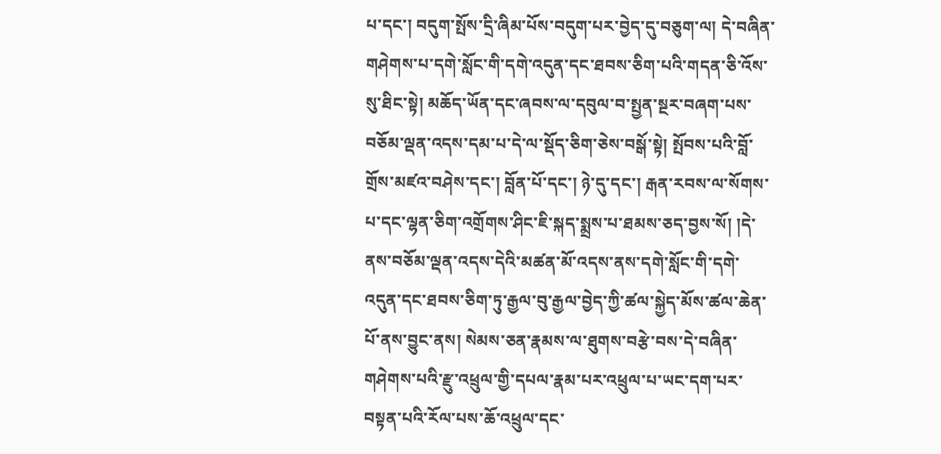པ་དང་། བདུག་སྤོས་དྲི་ཞིམ་པོས་བདུག་པར་བྱེད་དུ་བཅུག་ལ། དེ་བཞིན་གཤེགས་པ་དགེ་སློང་གི་དགེ་འདུན་དང་ཐབས་ཅིག་པའི་གདན་ཅི་འོས་སུ་ཐིང་སྟེ། མཆོད་ཡོན་དང་ཞབས་ལ་དབུལ་བ་སྤྱན་སྔར་བཞག་པས་བཅོམ་ལྡན་འདས་དམ་པ་དེ་ལ་སྡོད་ཅིག་ཅེས་བསྒོ་སྟེ། སྤོབས་པའི་བློ་གྲོས་མཛའ་བཤེས་དང་། བློན་པོ་དང་། ཉེ་དུ་དང་། རྒན་རབས་ལ་སོགས་པ་དང་ལྷན་ཅིག་འགྲོགས་ཤིང་ཇི་སྐད་སྨྲས་པ་ཐམས་ཅད་བྱས་སོ། །དེ་ནས་བཅོམ་ལྡན་འདས་དེའི་མཚན་མོ་འདས་ནས་དགེ་སློང་གི་དགེ་འདུན་དང་ཐབས་ཅིག་ཏུ་རྒྱལ་བུ་རྒྱལ་བྱེད་ཀྱི་ཚལ་སྐྱེད་མོས་ཚལ་ཆེན་པོ་ནས་བྱུང་ནས། སེམས་ཅན་རྣམས་ལ་ཐུགས་བརྩེ་བས་དེ་བཞིན་གཤེགས་པའི་རྫུ་འཕྲུལ་གྱི་དཔལ་རྣམ་པར་འཕྲུལ་པ་ཡང་དག་པར་བསྟན་པའི་རོལ་པས་ཆོ་འཕྲུལ་དང་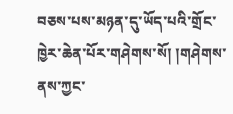བཅས་པས་མཉན་དུ་ཡོད་པའི་གྲོང་ཁྱེར་ཆེན་པོར་གཤེགས་སོ། །གཤེགས་ནས་ཀྱང་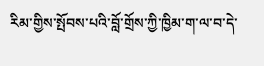རིམ་གྱིས་སྤོབས་པའི་བློ་གྲོས་ཀྱི་ཁྱིམ་ག་ལ་བ་དེ་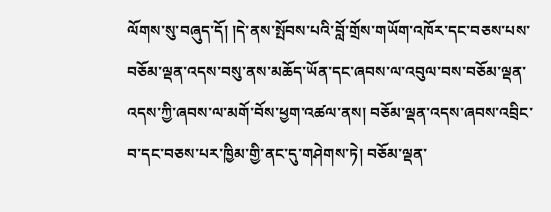ལོགས་སུ་བཞུད་དོ། །དེ་ནས་སྤོབས་པའི་བློ་གྲོས་གཡོག་འཁོར་དང་བཅས་པས་བཅོམ་ལྡན་འདས་བསུ་ནས་མཆོད་ཡོན་དང་ཞབས་ལ་འབུལ་བས་བཅོམ་ལྡན་འདས་ཀྱི་ཞབས་ལ་མགོ་བོས་ཕྱག་འཚལ་ནས། བཅོམ་ལྡན་འདས་ཞབས་འབྲིང་བ་དང་བཅས་པར་ཁྱིམ་གྱི་ནང་དུ་གཤེགས་ཏེ། བཅོམ་ལྡན་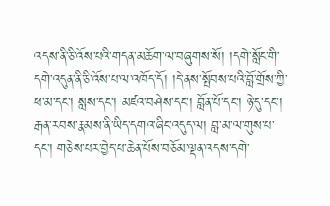འདས་ནི་ཅི་འོས་པའི་གདན་མཆོག་ལ་བཞུགས་སོ། །དགེ་སློང་གི་དགེ་འདུན་ནི་ཅི་འོས་པ་ལ་འཁོད་དོ། །དེ་ནས་སྤོབས་པའི་བློ་གྲོས་ཀྱི་ཕ་མ་དང་། སླས་དང་། མཛའ་བཤེས་དང་། བློན་པོ་དང་། ཉེ་དུ་དང་། རྒན་རབས་རྣམས་ནི་ཡིད་དགའ་ཞིང་འདུད་ལ། བླ་མ་ལ་གུས་པ་དང་། གཅེས་པར་བྱེད་པ་ཆེན་པོས་བཅོམ་ལྡན་འདས་དགེ་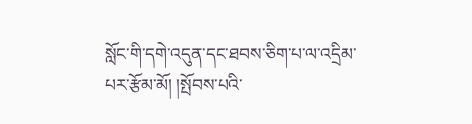སློང་གི་དགེ་འདུན་དང་ཐབས་ཅིག་པ་ལ་འདྲིམ་པར་རྩོམ་མོ། །སྤོབས་པའི་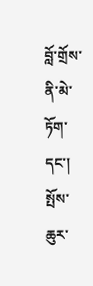བློ་གྲོས་ནི་མེ་ཏོག་དང་། སྤོས་ཆུར་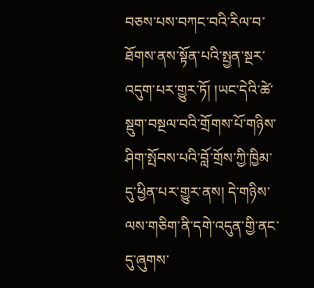བཅས་པས་བཀང་བའི་རིལ་བ་ཐོགས་ནས་སྟོན་པའི་སྤྱན་སྔར་འདུག་པར་གྱུར་ཏོ། །ཡང་དེའི་ཚེ་སྡུག་བསྔལ་བའི་གྲོགས་པོ་གཉིས་ཤིག་སྤོབས་པའི་བློ་གྲོས་ཀྱི་ཁྱིམ་དུ་ཕྱིན་པར་གྱུར་ནས། དེ་གཉིས་ལས་གཅིག་ནི་དགེ་འདུན་གྱི་ནང་དུ་ཞུགས་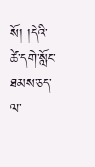སོ། །དེའི་ཚེ་དགེ་སློང་ཐམས་ཅད་ལ་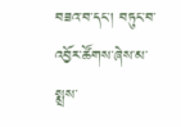བཟའ་བ་དང་། བཏུང་བ་འབྱོར་ཚོགས་ཞེས་མ་སྨྲས་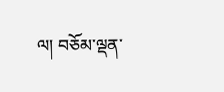ལ། བཅོམ་ལྡན་